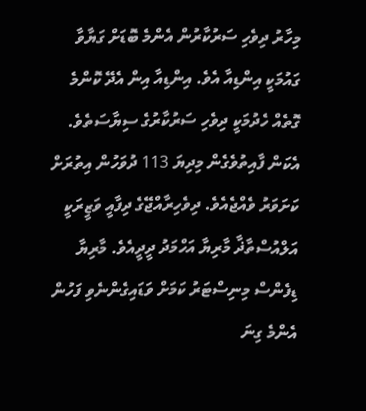މިހާރު ދިވެހި ސަރުކާރުން އެންމެ ބޮޑަށް ގަޔާވާ ގައުމަކީ އިންޑިއާ އެވެ. އިންޑިއާ އިން އެދޭ ކޮންމެ ގޮތެއް ހެދުމަކީ ދިވެހި ސަރުކާރުގެ ސިޔާސަތެވެ. އެކަން ފާއިތުވެގެން މިދިޔަ 113 ދުވަހުން އިތުރަށް ކަށަވަރު ވެއްޖެއެވެ. ދިވެހިރާއްޖޭގެ ދިފާއީ ވަޒީރަކީ އަލްއުސްތާޛާ މާރިޔާ އަހްމަދު ދީދީއެވެ. މާރިޔާ ޑިފެންސް މިނިސްޓަރު ކަމަށް ވަޑައިގެންނެވި ފަހުން އެންމެ ގިނަ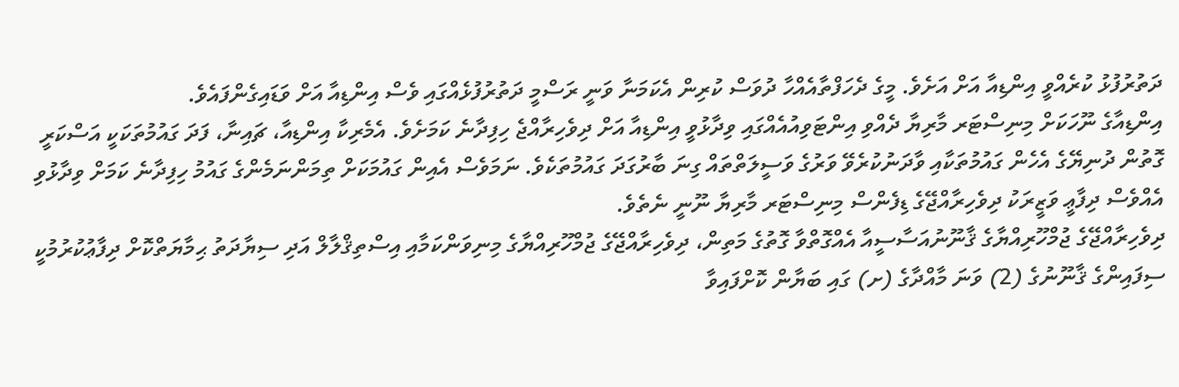ދަތުރުފުޅު ކުރެއްވީ އިންޑިއާ އަށް އަށެވެ. މީގެ ދެހަފްތާއެއްހާ ދުވަސް ކުރިން އެކަމަނާ ވަނީ ރަސްމީ ދަތުރުފުޅެއްގައި ވެސް އިންޑިއާ އަށް ވަޑައިގެންފައެވެ.
އިންޑިއާގެ ނޫހަކަށް މިނިސްޓަރ މާރިޔާ ދެއްވި އިންޓަވިއުއެއްގައި ވިދާޅުވީ އިންޑިއާ އަށް ދިވެހިރާއްޖެ ހިފިދާނެ ކަމަށެވެ. އެމެރިކާ އިންޑިއާ، ޗައިނާ، ފަދަ ގައުމުތަކަކީ އަސްކަރީ ގޮތުން ދުނިޔޭގެ އެހެން ގައުމުތަކާއި ވާދަނުކުރެވޭ ވަރުގެ ވަސީލަތްތައް ގިނަ ބާރުގަދަ ގައުމުތަކެވެ. ނަމަވެސް އެއިން ގައުމަކަށް ތިމަންނަމެންގެ ގައުމު ހިފިދާނެ ކަމަށް ވިދާޅުވި އެއްވެސް ދިފާޢީ ވަޒީރަކު ދިވެހިރާއްޖޭގެ ޑިފެންސް މިނިސްޓަރ މާރިޔާ ނޫނީ ނެތެވެ.
ދިވެހިރާއްޖޭގެ ޖުމްހޫރިއްޔާގެ ޤާނޫނުއަސާސީއާ އެއްގޮތްވާ ގޮތުގެ މަތިން، ދިވެހިރާއްޖޭގެ ޖުމްހޫރިއްޔާގެ މިނިވަންކަމާއި އިސްތިޤްލާލް އަދި ސިޔާދަތު ޙިމާޔަތްކޮށް ދިފާޢުކުރުމުކީ ސިފައިންގެ ޤާނޫނުގެ (2) ވަނަ މާއްދާގެ (ށ) ގައި ބަޔާން ކޮށްފައިވާ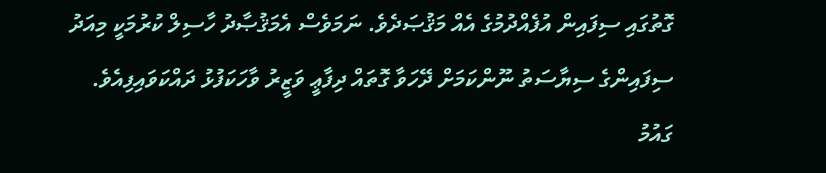ގޮތުގައި ސިފައިން އުފެއްދުމުގެ އެއް މަޤުޞަދެވެ. ނަމަވެސް އެމަޤުޞާދު ހާސިލް ކުރުމަކީ މިއަދު ސިފައިންގެ ސިޔާސަތު ނޫންކަމަށް ދޭހަވާ ގޮތައް ދިފާޢީ ވަޒީރު ވާހަކަފުޅު ދައްކަވައިފިއެވެ.
ގައުމު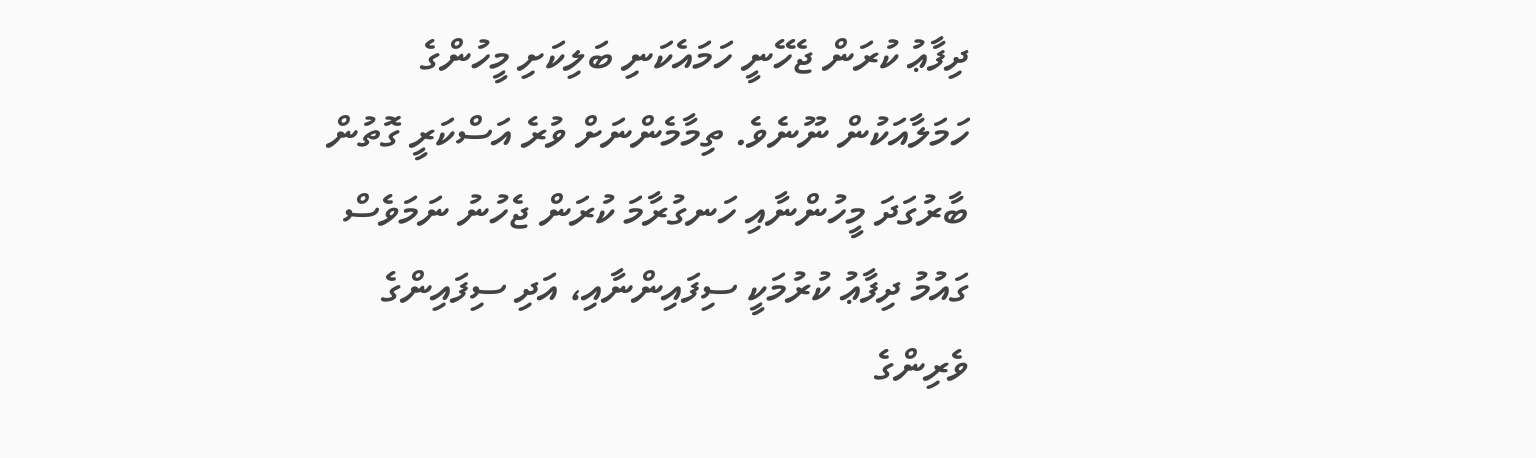ދިފާޢު ކުރަން ޖެހޭނީ ހަމައެކަނި ބަލިކަށި މީހުންގެ ހަމަލާއަކުން ނޫނެވެ. ތިމާމެންނަށް ވުރެ އަސްކަރީ ގޮތުން ބާރުގަދަ މީހުންނާއި ހަނގުރާމަ ކުރަން ޖެހުނު ނަމަވެސް ގައުމު ދިފާޢު ކުރުމަކީ ސިފައިންނާއި، އަދި ސިފައިންގެ ވެރިންގެ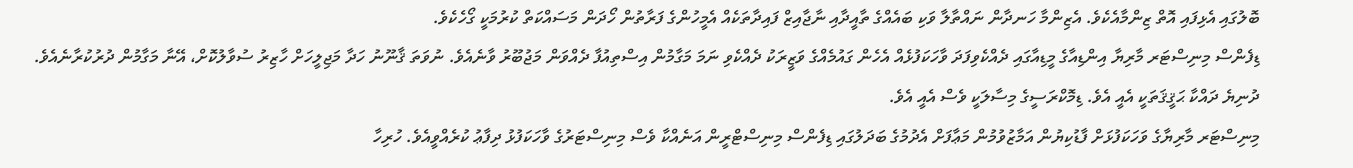ބޮލުގައި އެޅިފައި އޮތް ޒިންމާއެކެވެ. އެޒިންމާ ހަނދާން ނައްތާލާ ވަކި ބައެއްގެ ތާއީދާއި ނާޖާއިޒް ފައިދާތަކެއް އެމީހުންގެ ފަރާތުން ހޯދަން މަސައްކަތް ކުރުމަކީ ގޯހެކެވެ.
ޑިފެންސް މިނިސްޓަރ މާރިޔާ އިންޑިއާގެ މީޑިއާގައި ދެއްކެވިފަދަ ވާހަކަފުޅެއް އެހެން ގައުމެއްގެ ވަޒީރަކު ދެއްކެވި ނަމަ މަގާމުން އިސްތިއުފާ ދެއްވަން މަޖުބޫރު ވާނެއެވެ. ނުވަތަ ޤާނޫނު ހަދާ މަޖިލީހަށް ހާޒިރު ސުވާލުކޮށް، އޭނާ މަގާމުން ދުރުކުރާނެއެވެ. ދުނިޔެ ދައްކާ ޙަޤީޤަތަކީ އެއީ އެވެ. ޑިމޮކްރަސީގެ މިސާލަކީ ވެސް އެއީ އެވެ.
މިނިސްޓަރ މާރިޔާގެ ވަހަކަފުޅަށް ފާޑުކިޔުން އަމާޒުވުމުން މަޢާފަށް އެދުމުގެ ބަދަލުގައި ޑިފެންސް މިނިސްޓްރީން އަނެއްކާ ވެސް މިނިސްޓަރުގެ ވާހަކަފުޅު ދިފާޢު ކުރެއްވީއެވެ. ހުރިހާ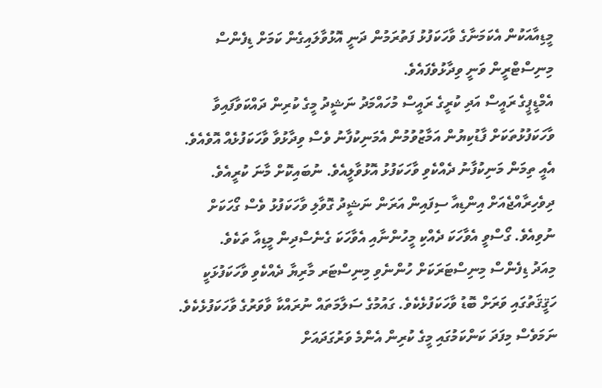މީޑިއާއަކުން އެކަމަނާގެ ވާހަކަފުޅު ފަތުރަމުން ދަނީ އޮޅުވާލައިގެން ކަމަށް ޑިފެންސް މިނިސްޓްރީން ވަނީ ވިދާޅުވެފައެވެ.
އެމްޑީޕީގެ ރައީސް އަދި ކުރީގެ ރައީސް މުހައްމަދު ނަޝީދު މީގެ ކުރިން ދައްކަވާފައިވާ ވާހަކަފުޅުތަކަށް ފާޑުކިޔުން އަމާޒުވުމުން އެމަނިކުފާނު ވެސް ވިދާޅުވާ ވާހަކަފުޅެއް އޮވެއެވެ. އެއީ ތިމަން މަނިކުފާނު ދެއްކެވި ވާހަކަފުޅު އޮޅުވާލީއެވެ. ނުބައިކޮށް މާނަ ކުރީއެވެ. ދިވެހިރާއްޖެއަށް އިންޑިއާ ސިފައިން އަރަން ނަޝީދު ގޮވާލި ވާހަކަފުޅު ވެސް ގޯހަކަށް ނުވިއެވެ. ގޯސްވީ އެވާހަކަ ދެއްކި މީހުންނާއި އެވާހަކަ ގެނެސްދިން މީޑިއާ ތަކެވެ.
މިއަދު ޑިފެންސް މިނިސްޓަރަކަށް ހުންނެވި މިނިސްޓަރ މާރިޔާ ދެއްކެވި ވާހަކަފުޅަކީ ހަޤީޤަތުގައި ވަރަށް ބޮޑު ވާހަކަފުޅެކެވެ. ގައުމުގެ ސަލާމަތައް ނުރައްކާ ވާވަރުގެ ވާހަކަފުޅެކެވެ. ނަމަވެސް މިފަދަ ކަންކަމުގައި މީގެ ކުރިން އެންމެ ވަރުގަދައަށް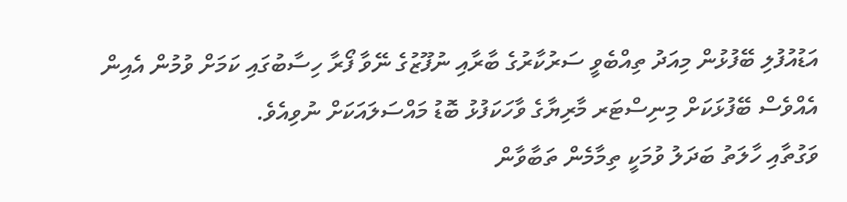އަޑުއުފުލި ބޭފުޅުން މިއަދު ތިއްބެވީ ސަރުކާރުގެ ބާރާއި ނުފޫޒުގެ ނޭވާ ފޯރާ ހިސާބުގައި ކަމަށް ވުމުން އެއިން އެއްވެސް ބޭފުޅަކަށް މިނިސްޓަރ މާރިޔާގެ ވާހަކަފުޅު ބޮޑު މައްސަލައަކަށް ނުވިއެވެ.
ވަގުތާއި ހާލަތު ބަދަލު ވުމަކީ ތިމާމެން ތަބާވާން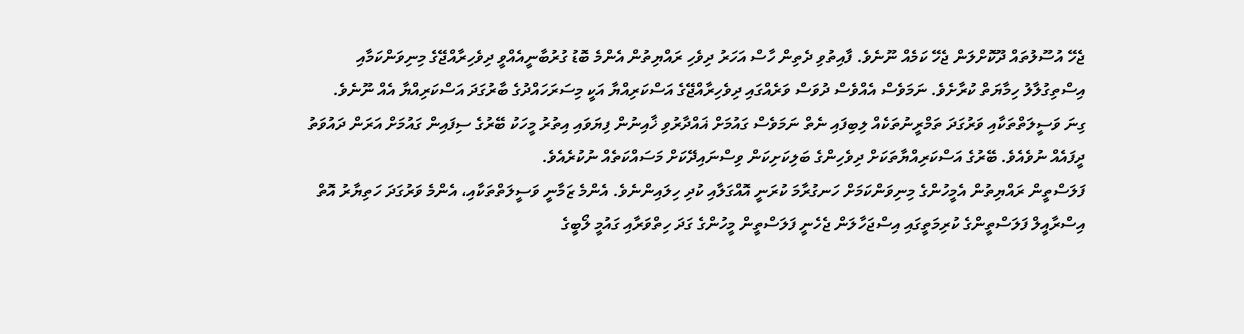ޖެހޭ އުސޫލުތައް ދޫކޮށްލަން ޖެހޭ ކަމެއް ނޫނެވެ. ފާއިތުވި ދެތިން ހާސް އަހަރު ދިވެހި ރައްޔިތުން އެންމެ ބޮޑު ގުރުބާނީއެއްވީ ދިވެހިރާއްޖޭގެ މިނިވަންކަމާއި އިސްތިގުލާލު ހިމާޔަތް ކުރާށެވެ. ނަމަވެސް އެއްވެސް ދުވަސް ވަރެއްގައި ދިވެހިރާއްޖޭގެ އަސްކަރިއްޔާ އަކީ މިސަރަހައްދުގެ ބާރުގަދަ އަސްކަރިއްޔާ އެއް ނޫނެވެ.
ގިނަ ވަސީލަތްތަކާއި ވަރުގަދަ ތަމްރީނުތަކެއް ލިބިފައި ނެތް ނަމަވެސް ގައުމަށް ޣައްދާރުވި ޚާއިނުން ފިޔަވައި އިތުރު މީހަކު ބޭރުގެ ސިފައިން ގައުމަށް އަރަން ދައުވަތު ދީފައެއް ނުވެއެވެ. ބޭރުގެ އަސްކަރިއްޔާތަކަށް ދިވެހިންގެ ބަލިކަށިކަން ވިސްނައިދޭކަށް މަސައްކަތެއް ނުކުރެއެވެ.
ފަލަސްތީން ރައްޔިތުން އެމީހުންގެ މިނިވަންކަމަށް ހަނގުރާމަ ކުރަނީ އޮއްގަލާއި ކުދި ހިލައިންނެވެ. އެންމެ ޒަމާނީ ވަސީލަތްތަކާއި، އެންމެ ވަރުގަދަ ހަތިޔާރު އޮތް އިސްރާއީލް ފަލަސްތީންގެ ކުރިމަތީގައި އިސްޖަހާލަން ޖެހެނީ ފަލަސްތީން މީހުންގެ ގަދަ ހިތްވަރާއި ގައުމީ ލޯބީގެ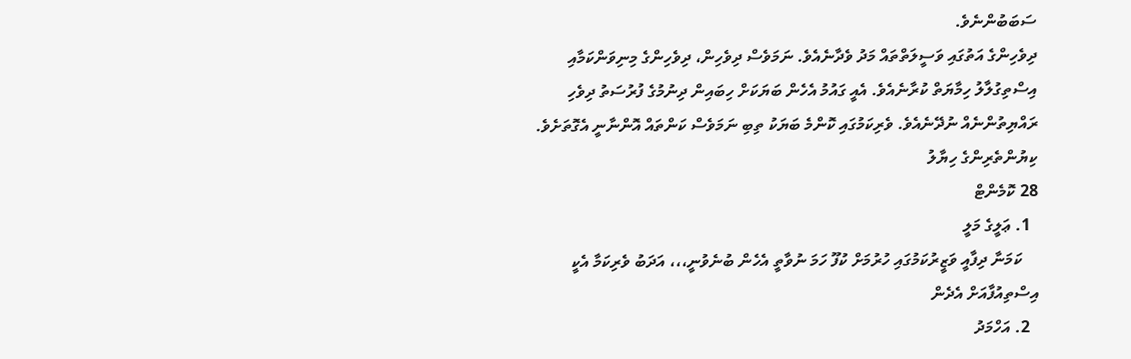ސަބަބުންނެވެ.
ދިވެހިންގެ އަތުގައި ވަސީލަތްތައް މަދު ވެދާނެއެވެ. ނަމަވެސް ދިވެހިން، ދިވެހިންގެ މިނިވަންކަމާއި އިސްތިގުލާލު ހިމާޔަތް ކުރާނެއެވެ. އެއީ ގައުމު އެހެން ބަޔަކަށް ހިބައިން ދިނުމުގެ ފުރުސަތު ދިވެހި ރައްޔިތުންނެއް ނުދޭނެއެވެ. ވެރިކަމުގައި ކޮންމެ ބަޔަކު ތިބި ނަމަވެސް ކަންތައް އޮންނާނީ އެގޮތަށެވެ.
ކިޔުންތެރިންގެ ހިޔާލު
28 ކޮމެންޓް
  1. ޢަލީގެ މަލީ
    ކަމަނާ ދިފާއީ ވަޒީރުކަމުގައި ހުރުމަށް ކުފޫ ހަމަ ނުވާތީ އެހެން ބުނެވުނީ،،، އަދަބު ވެރިކަމާ އެކީ އިސްތިއުފާއަށް އެދެން
  2. އަހްމަދު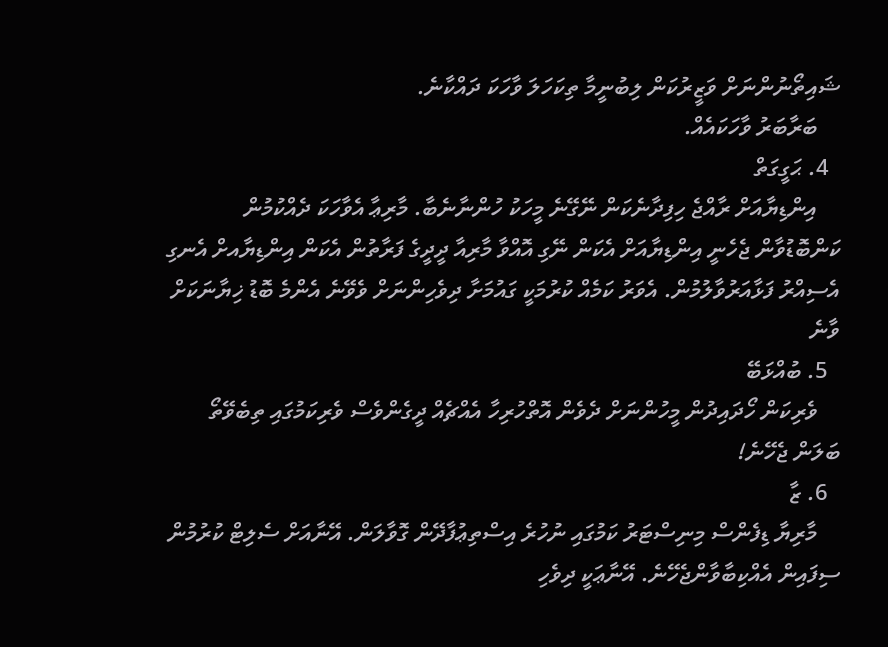ޝައިތޯނުންނަށް ވަޒީރުކަން ލިބުނީމާ ތިކަހަލަ ވާހަކަ ދައްކާނެ.
    ބަރާބަރު ވާހަކައެއް.
  4. ޙަގީގަތް
    އިންޑިޔާއަށް ރާއްޖެ ހިފިދާނެކަން ނޭގޭނެ މީހަކު ހުންނާނެބާ. މާރިޢާ އެވާހަކަ ދެއްކުމުން ކަންބޮޑުވާން ޖެހެނީ އިންޑިޔާއަށް އެކަން ނޭގި އޮއްވާ މާރިއާ ދީދީގެ ފަރާތުން އެކަން އިންޑިޔާއށް އެނގި އެސިއްރު ފަޅާއަރުވާލުމުން. އެވަރު ކަމެއް ކުރުމަކީ ގައުމަށާ ދިވެހިންނަށް ވެވޭނެ އެންމެ ބޮޑު ޚިޔާނަކަށް ވާނެ
  5. ބުއްޅަބޭ
    ވެރިކަން ހޯދައިދުން މީހުންނަށް ދެވެން އޮތްހުރިހާ އެއްޗެއް ދީގެންވެސް ވެރިކަމުގައި ތިބެވޭތޯ ބަލަން ޖެހޭނެ!
  6. ޒާ
    މާރިޔާ ޑިފެންސް މިނިސްޓަރު ކަމުގައި ނުހުރެ އިސްތިޢުފާދޭން ގޮވާލަން. އޭނާއަށް ސެލިޓް ކުރުމުން ސިފައިން އެއްކިބާވާންޖެހޭނެ. އޭނާޢަކީ ދިވެހި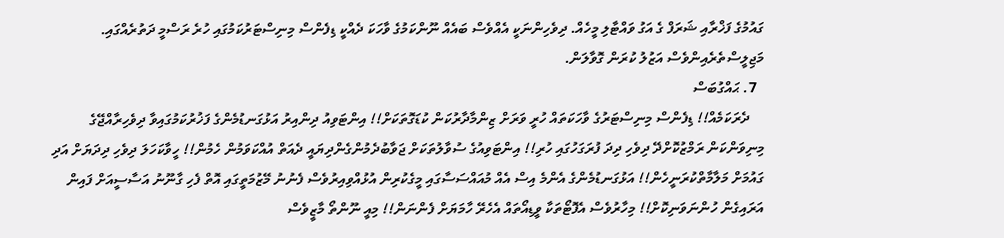ގައުމުގެ ފަޚްރާއި ޝަރަފް ގެ އަގު ވައްޓާލި މީހެއް. ދިވެހިންނަކީ އެއްވެސް ބައެއް ނޫންކަމުގެ ވާހަކަ ދެއްކީ ޑިފެންސް މިނިސްޓަރުކަމުގައި ހުރެ ރަސްމީ ދަތުރެއްގައި. މަޖިލީސްތެރެއިންވެސް އަޒުލު ކުރަން ގޮވާލަން.
  7. ޙައްގުބަސް
    ދެރަކަމެއް!! ޑިފެންސް މިނިސްޓަރުގެ ވާހަކަތައް ހުރީ ވަރަށް ޒިންމާދާރުކަން ކުޑަގޮތަކަށް!! އިންޓަވިއު ދިންއިރު އަޅުގަނޑުމެންގެ ފަޚުރުކަމުގައިވާ ދިވެހިރާއްޖޭގެ މިނިވަންކަން ރަމްޒުކޮށްދޭ ދިވެހި ދިދަ ފުރަގަހުގައި ހުރި!! އިންޓަވިއުގެ ސުވާލުތަކަށް ޖަވާބުދެމުންގެންދިޔައީ ދެއަތް އުއްކަވަމުން ހެމުން!! ހީވާކަހަލަ ދިވެހި ދިދަޔަށް އަދި ގައުމަށް މަލާމާތްކުރަނީހެން!! އަޅުގަނޑުމެންގެ އެންމެ އިސް އެއް މުއައްސަސާގައި މީގެކުރިން އުޅުއްވިއިރުވެސް ފެނުނު މޭޒުމަތީގައި އޮތް ފެހި ގާނޫނު އަސާސީއަށް ފައިން އަރައިގެން ހުންނަވަނިކޮށް!! މިހާރުވެސް އެފޮޓޯތަކާ ވީޑިއޯތައް އެހެރޭ ހާމަޔަށް ފެންނަން!! މިއީ ނޫންތޯ މާޒީވެސް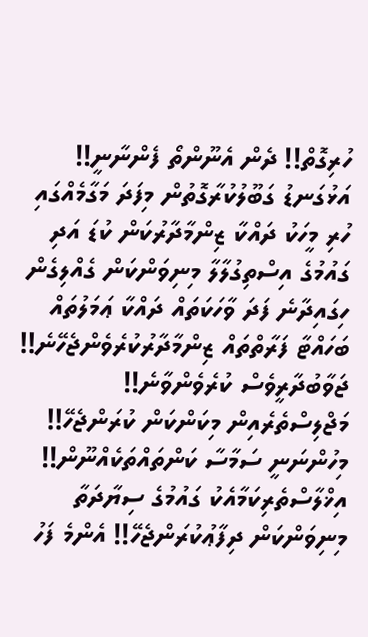ހުރިގޮތް!! ދެން އެނޫންތޯ ފެންނާނީ!! އަޅުގަނޑު ގަބޫލުކުރާގޮތުން މިފަދަ މަގާމެއްގައި ހުރި މީހަކު ދައްކާ ޒިންމާދާރުކަން ކުޑަ އަދި ގައުމުގެ އިސްތިގުލާލާ މިނިވަންކަން ގެއްލިގެން ހިގައިދާނެ ފަދަ ވާހަކަތައް ދައްކާ ޢަމަލުތައް ބަހައްޓާ ފަރާތްތައް ޒިންމާދާރުކުރެވެންޖެހޭނެ!! ޖަވާބުދާރީވެސް ކުރެވެންވާނެ!! މަޖްލިސްތެރެއިން މިކަންކަން ކުރަންޖެހޭ!! މިހުންނަނީ ސަމާސާ ކަންތައްތަކެއްނޫން!! އިޚްލާސްތެރިކަމާއެކު ގައުމުގެ ސިޔާދަތާ މިނިވަންކަން ދިފާޢުކުރަންޖެހޭ!! އެންމެ ފަހު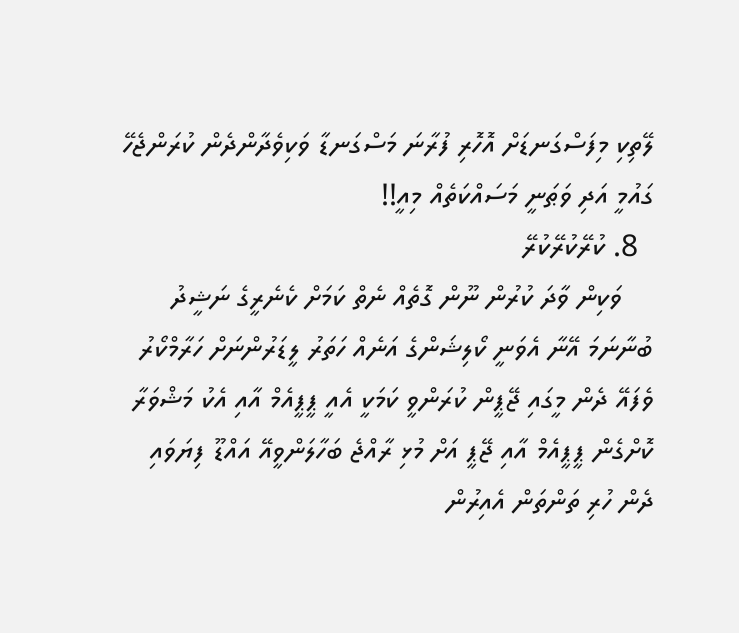ލޭތިކި މިފަސްގަނޑަށް އޮހޮރި ފުރާނަ މަސްގަނޑާ ވަކިވެދާންދެން ކުރަންޖެހޭ ގައުމީ އަދި ވަޠަނީ މަސައްކަތެއް މިއީ!!
  8. ކުރޭކުރޭކުރޭ
    ވަކިން ވާދަ ކުރުން ނޫން ގޮތެއް ނެތް ކަމަށް ކެނެރީގެ ނަޝީދު ބުނާނަމަ އޭނާ އެވަނީ ކޯލިޝަންގެ އަނެއް ހަތަރު ލީޑަރުންނަށް ހަރާމްކޯރު ވެފައޭ ދެން މީގައި ޖޭޕީން ކުރަންވީ ކަމަކީ އެއީ ޕީޕީއެމް އާއި އެކު މަޝްވަރާ ކޮށްގެން ޕީޕީއެމް އާއި ޖޭޕީ އަށް މުޅި ރާއްޖެ ބަހާލަންވީއޭ އައްޑޫ ފިޔަވައި ދެން ހުރި ތަންތަން އެއިރުން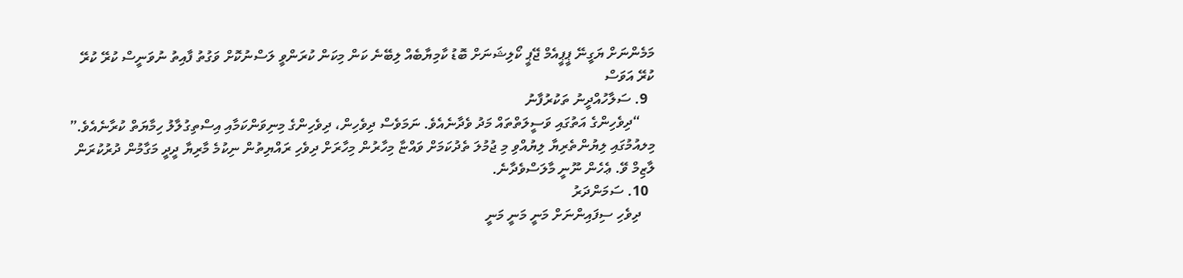މަމެންނަށް ޔަގީނޭ ޕީޕީއެމް ޖޭޕީ ކޯލިޝަނަށް ބޮޑު ކާމިޔާބެއް ލިބޭނެ ކަން މިކަން ކުރަންވީ ލަސްނުކޮށް ވަގުތު ފާއިތު ނުވަނީސް ކުރޭ ކުރޭ ކުރޭ އަވަސް
  9. ސަލާހުއްދީނު ތަކުރުފާނު
    “ދިވެހިންގެ އަތުގައި ވަސީލަތްތައް މަދު ވެދާނެއެވެ. ނަމަވެސް ދިވެހިން، ދިވެހިންގެ މިނިވަންކަމާއި އިސްތިގުލާލު ހިމާޔަތް ކުރާނެއެވެ.” މިލއުމުގައި ލިޔުންތެރިޔާ ލިޔުއްވި މި ޖުމުލަ ތެދުކަމަށް ވައްޏާ މިހާރުން މިހާރަށް ދިވެހި ރައްޔިތުން ނިކުމެ މާރިޔާ ދީދީ މަގާމުން ދުރުކުރަން ލާޒިމް ވޭ. ޢެހެން ނޫނީ މާލަސްވެދާނެ.
  10. ސަމަންދަރު
    ދިވެހި ސިފައިންނަށް މަނީ މަނީ މަނީ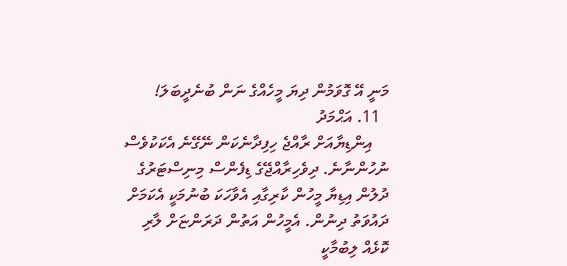މަނީ އޭ ގޮވަމުން ދިޔަ މީހެއްގެ ނަން ބުނެދީބަލަ!
  11. އަޙްމަދު
    އިންޑިޔާއަށް ރާއްޖެ ހިފިދާނެކަން ނޭގޭނެ އެކަކުވެސް ނުހުންނާނެ. ދިވެހިރާއްޖޭގެ ޑިފެންސް މިނިސްޓަރުގެ ދުލުން އިޑިޔާ މީހުން ކާރިގާއި އެވާހަކަ ބުނުމަކީ އެކަމަށް ދައުވަތު ދިނުން. އެމީހުން އަތުން ދަރަންޏަށް ލާރި ކޮޅެއް ލިބުމާކީ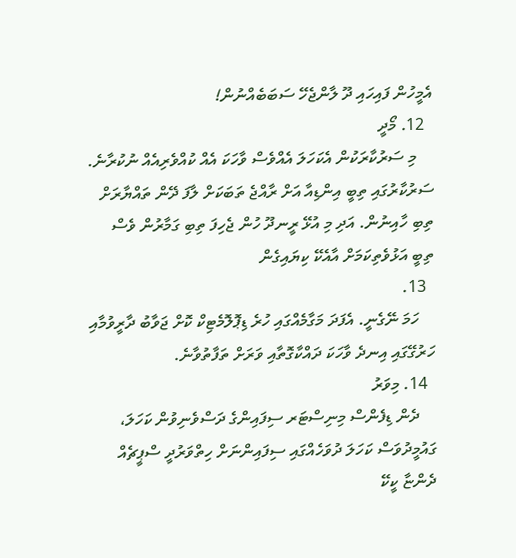އެމީހުން ފައިހައި ދޫ ލާންޖެހޭ ސަބަބެއްނުން!
  12. މޯދީ
    މި ސަރުކާރަކުން އެކަހަލަ އެއްވެސް ވާހަކަ އެއް ކުއްވެރިއެއް ނުކުރާނެ. ސަރުކާރުގައި ތިބީ އިންޑިއާ އަށް ރާއްޖެ ތަބަކަށް ލާފަ ދޭން ތައްޔާރަށް ތިބި ހާއިނުން. އަދި މި އުޅޭ ރީނދޫ ހުން ޖެހިފަ ތިބި ގަމާރުން ވެސް ތިބީ އަޅުވެތިކަމަށް އާއެކޭ ކިޔައިގެން
  13.
    ހަމަ ނޭގެނީ. އެފަދަ މަގާމެއްގައި ހުރެ ޑިޕޮލޮމެޓިކް ކޮށް ޖަވާބު ދާރީވުމާއި ހަރުގޭގައި އިނދެ ވާހަކަ ދައްކާގޮތާއި ވަރަށް ތަފާތުވާނެ.
  14. މިވަރު
    ދެން ޑިފެންސް މިނިސްޓަރ ސިފައިންގެ ދަސްވެނިވުން ކަހަލަ، ގައުމީދުވަސް ކަހަލަ ދުވަހެއްގައި ސިފައިންނަށް ހިތްވަރުދީ ސްޕީޗެއް ދެންޏާ ކީކޭ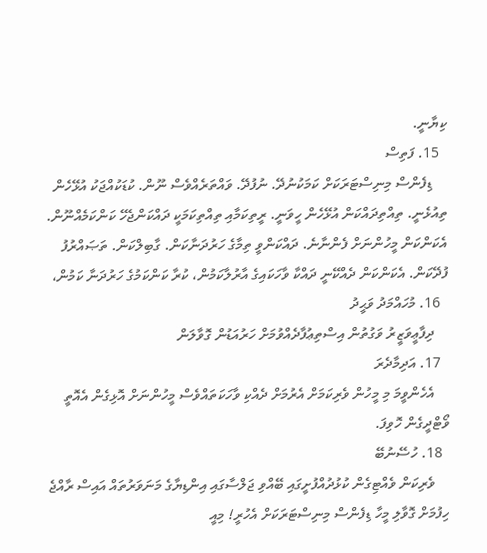ކިޔާނީ.
  15. ފަތިސް
    ޑިފެންސް މިނިސްޓަރަކަށް ކަމަކުނުދޭ. ނުފުދޭ. ވައްތަރެއްވެސް ނޫން. ކުޑަކުއްޖަކު އުޅޭހެން ތިއުޅެނީ. ތިއްތިދައްކަން އުޅޭހެން ހީވަނީ. ރީތިކަމާއި ތިއްތިކަމަކީ ދައްކަންޖެހޭ ކަންކަމެއްނޫން. އެކަންކަން މީހުންނަށް ފެންނާނެ. ދައްކަންވީ ތިމާގެ ހަރުދަނާކަން. ގާބިލްކަން. ތަޞައްރުފު ފުދޭކަން. އެކަންކަން ދެއްކޭނީ ދައްކާ ވާހަކައިގެ އާރުލާކަމުން، ކުރާ ކަންކަމުގެ ހަރުދަނާ ކަމުން،
  16. މުހައްމަދު ވަޙީދު
    ދިފާޢީވަޒީރު ވަގުތުން އިސްތިޢުފާދެއްވުމަށް ހަރުއަޑުން ގޮވާލަން
  17. އަދިމާދެރަ
    އެހެންވީމަ މި މީހުން ވެރިކަމަށް އެރުމަށް ދެއްކި ވާހަކަތައްވެސް މީހުންނަށް އޮޅިގެން އެއޮތީ ވޯޓްދީގެން ހޮވިފަ.
  18. ހުސޭނުބޭ
    ވެރިކަން ވެއްޓިގެން ކުޅުދުއްފުށީގައި ބޭއްވި ޖަލްސާގައި އިންޑިޔާގެ މަނަވަރުތައް އައިސް ރާއްޖެ ހިފުމަށް ގޮވާލި މީހާ ޑިފެންސް މިނިސްޓަރަކަށް އެހުރީ! މިއީ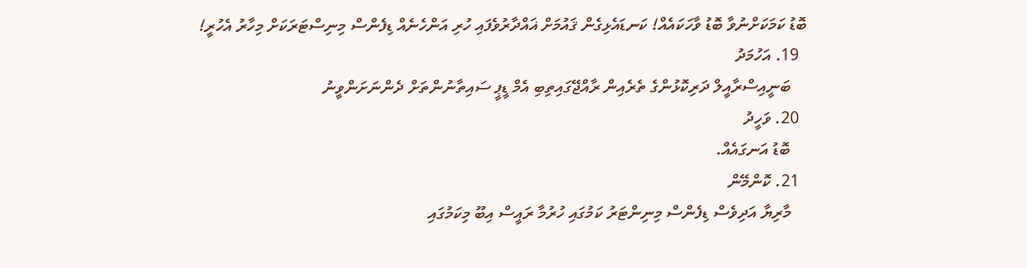ބޮޑު ކަމަކަށްނުވާ ބޮޑު ވާހަކައެއް! ކަނޑައެޅިގެން ޤައުމަށް ޣައްދާރުވެފައި ހުރި އަންހެނެއް ޑިފެންސް މިނިސްޓަރަކަށް މިހާރު އެހުރީ!
  19. އަހުމަދު
    ބަނީއިސްރާއީލް ދަރިކޮޅުންގެ ތެރެއިން ރާއްޖޭގައިތިބި އެމް ޑީޕީ ސައިތާނުންތަށް ދެންނަށަންވީނު
  20. ވަހީދު
    ބޮޑު އަނގައެއް.
  21. ކޮންމޭން
    މާރިޔާ އަދިވެސް ޑިފެންސް މިނިންޓަރު ކަމުގައި ހުރުމާ ރައީސް އިބޫ މިކަމުގައި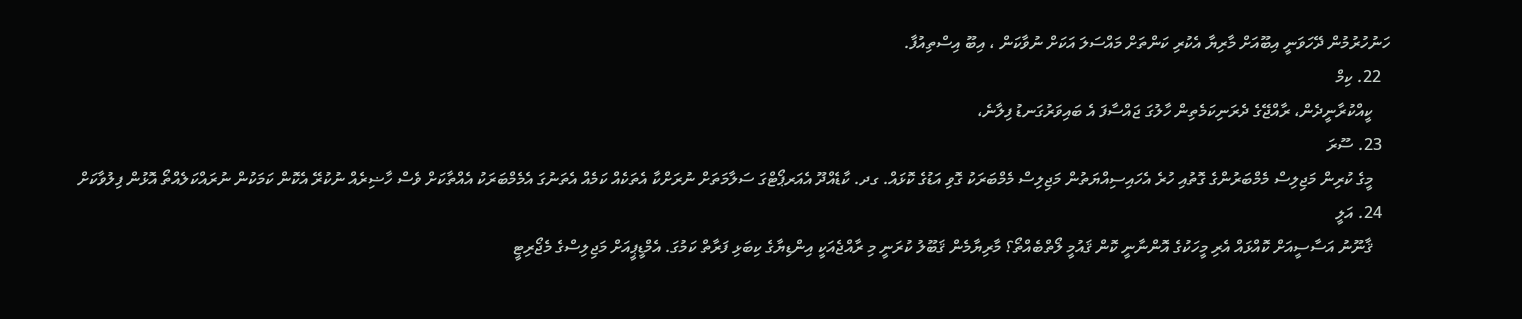ހަނުހުރުމުން ދޭހަވަނީ އިބޫއަށް މާރިޔާ އެކުރި ކަންތަށް މައްސަލަ އަކަށް ނުވާކަން ، އިބޫ އިސްތިއުފާ.
  22. ކިމް
    ކީއްކުރާނީދެން، ރާއްޖޭގެ ދެރަނިކަމެތިން ހާލުގަ ޖައްސާފަ އެ ބައިވަރުގަނޑު ފިލާނެ،
  23. ސޫރަ
    މީގެ ކުރިން މަޖިލިސް މެމްބަރުންގެ ގޮތުއި ހުރެ އެހައިސިއްޔަތުން މަޖިލިސް މެމްބަރަކު ގޮވި އަޑުގެ ކޮޅައް. ގދ. ކާޑެއްދޫ އެއަރޕޯޓްގަ ސަލާމަތަށް ނުރަށްކާ އެތަކެއް ކަމެއް އެތަނުގަ އެމެމްބަރަކު އެއްތާކަށް ވެސް ހާޟިރެއް ނުކުރޭ އެކޮން ކަމަކުން ނުރައްކަލެއްތޯ އޮޅުން ފިލުވާކަށް
  24. އަލީ
    ޤާނޫނު އަސާސީއަށް ކޮއްޅައް އެރި މީހަކުގެ އޮންނާނީ ކޮން ޤައުމީ ލޯތްބެއްތޯ؟ މާރިޔާމެން ޤަބޫލު ކުރަނީ މި ރާއްޖެއަކީ އިންޑިޔާގެ ކިބަޅި ފަރާތް ކަމުގަ. އެމްޑީޕީއަށް މަޖިލިސްގެ މެޖޯރިޓީ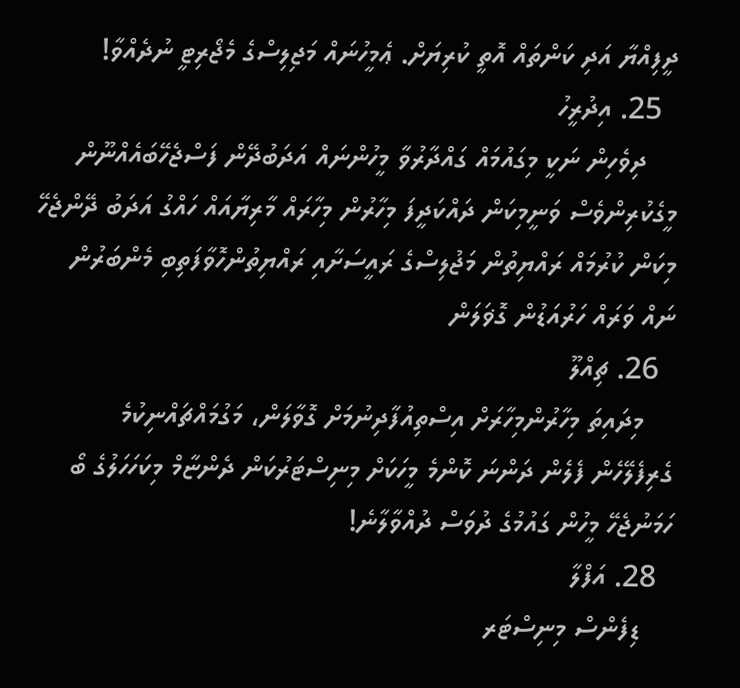ދީފިއްޔާ އަދި ކަންތައް އޮތީ ކުރިޔަށް. ޢެމީހުނައް މަޖިލިސްގެ މެޖޯރިޓީ ނުދެއްވާ!
  25. އިދުރީހު
    ދިވެހިން ނަކީ މިގައުމައް ގައްދާރުވާ މީހުންނައް އަދަބުދޭން ފަސްޖެހޭބައެއްނޫން މީގެކުރިންވެސް ވަނީމިކަން ދައްކަދީފަ މިހާރުން މިހާރައް މާރިޔާއައް ހައްގު އަދަބު ދޭންޖެހޭ މިކަން ކުރުމައް ރައްޔިތުން މަޖުލިސްގެ ރައީސަށާއި ރައްޔިތުންހޮވާފަތިބި މެންބަރުން ނައް ވަރައް ހަރުއަޑުން ގޮޥަލަން
  26. ޗިއްލޫ
    މިދައިތަ މިހާރުންމިހާރަށް އިސްތިއުފާދިނުމަށް ގޮވާލަން، މަގުމައްޗައްނިކުމެ ގެރިފެލޭހެން ފެލެން ދަންނަ ކޮންމެ މީހަކަށް މިނިސްޓަރުކަން ދެންޏާމް މިކަހަހަލުގެ ބޯ ހަމަނުޖެހޭ މީހުން ގައުމުގެ ދުވަސް ދުއްވާލާނެ!
  28. އަފްލާ
    ޑިފެންސް މިނިސްޓަރ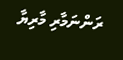ރަންނަމާރި މާރިޔާ